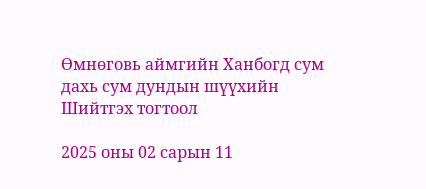Өмнөговь аймгийн Ханбогд сум дахь сум дундын шүүхийн Шийтгэх тогтоол

2025 оны 02 сарын 11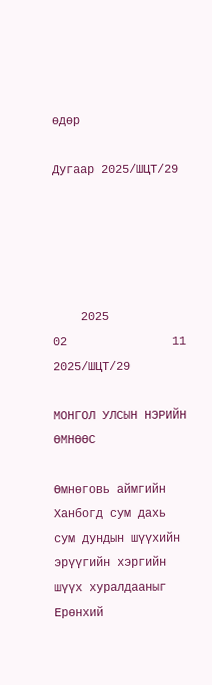өдөр

Дугаар 2025/ШЦТ/29





    2025             02               11                                                2025/ШЦТ/29

МОНГОЛ УЛСЫН НЭРИЙН ӨМНӨӨС

Өмнөговь аймгийн Ханбогд сум дахь сум дундын шүүхийн эрүүгийн хэргийн шүүх хуралдааныг Ерөнхий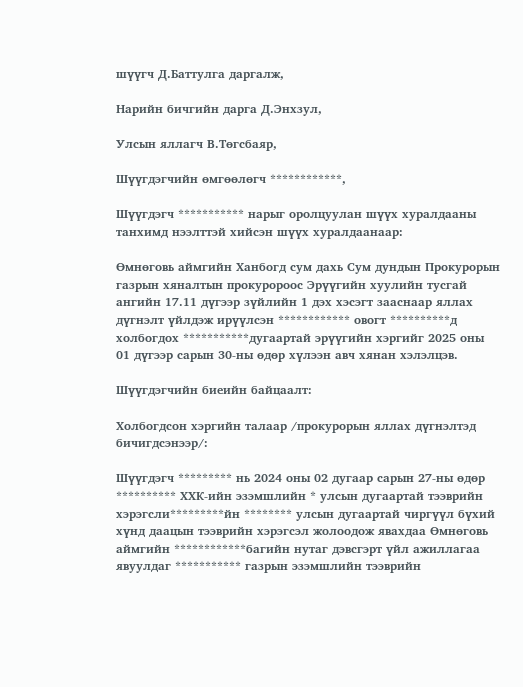шүүгч Д.Баттулга даргалж,

Нарийн бичгийн дарга Д.Энхзул,

Улсын яллагч В.Төгсбаяр,

Шүүгдэгчийн өмгөөлөгч ************,

Шүүгдэгч *********** нарыг оролцуулан шүүх хуралдааны танхимд нээлттэй хийсэн шүүх хуралдаанаар:

Өмнөговь аймгийн Ханбогд сум дахь Сум дундын Прокурорын газрын хяналтын прокуророос Эрүүгийн хуулийн тусгай ангийн 17.11 дүгээр зүйлийн 1 дэх хэсэгт зааснаар яллах дүгнэлт үйлдэж ирүүлсэн ************ овогт **********д холбогдох ***********дугаартай эрүүгийн хэргийг 2025 оны 01 дүгээр сарын 30-ны өдөр хүлээн авч хянан хэлэлцэв.

Шүүгдэгчийн биеийн байцаалт:

Холбогдсон хэргийн талаар /прокурорын яллах дүгнэлтэд бичигдсэнээр/:

Шүүгдэгч ********* нь 2024 оны 02 дугаар сарын 27-ны өдөр ********** ХХК-ийн эзэмшлийн * улсын дугаартай тээврийн хэрэгсли*********йн ******** улсын дугаартай чиргүүл бүхий хүнд даацын тээврийн хэрэгсэл жолоодож явахдаа Өмнөговь аймгийн ************багийн нутаг дэвсгэрт үйл ажиллагаа явуулдаг *********** газрын эзэмшлийн тээврийн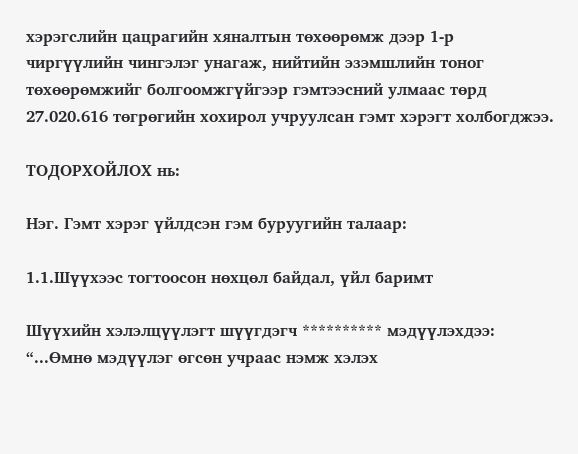хэрэгслийн цацрагийн хяналтын төхөөрөмж дээр 1-р чиргүүлийн чингэлэг унагаж, нийтийн эзэмшлийн тоног төхөөрөмжийг болгоомжгүйгээр гэмтээсний улмаас төрд 27.020.616 төгрөгийн хохирол учруулсан гэмт хэрэгт холбогджээ.

ТОДОРХОЙЛОХ нь:

Нэг. Гэмт хэрэг үйлдсэн гэм буруугийн талаар:

1.1.Шүүхээс тогтоосон нөхцөл байдал, үйл баримт

Шүүхийн хэлэлцүүлэгт шүүгдэгч ********** мэдүүлэхдээ: “...Өмнө мэдүүлэг өгсөн учраас нэмж хэлэх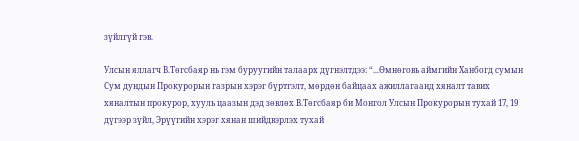зүйлгүй гэв.

Улсын яллагч В.Төгсбаяр нь гэм буруугийн талаарх дүгнэлтдээ: “...Өмнөговь аймгийн Ханбогд сумын Сум дундын Прокурорын газрын хэрэг бүртгэлт, мөрдөн байцаах ажиллагаанд хяналт тавих хяналтын прокурор, хууль цаазын дэд зөвлөх В.Төгсбаяр би Монгол Улсын Прокурорын тухай 17, 19 дүгээр зүйл, Эрүүгийн хэрэг хянан шийдвэрлэх тухай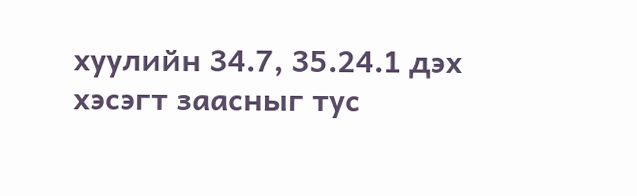хуулийн 34.7, 35.24.1 дэх хэсэгт заасныг тус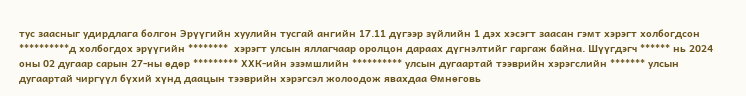тус заасныг удирдлага болгон Эрүүгийн хуулийн тусгай ангийн 17.11 дүгээр зүйлийн 1 дэх хэсэгт заасан гэмт хэрэгт холбогдсон **********д холбогдох эрүүгийн ********  хэрэгт улсын яллагчаар оролцон дараах дүгнэлтийг гаргаж байна. Шүүгдэгч ****** нь 2024 оны 02 дугаар сарын 27-ны өдөр ********* ХХК-ийн эзэмшлийн ********** улсын дугаартай тээврийн хэрэгслийн ******* улсын дугаартай чиргүүл бүхий хүнд даацын тээврийн хэрэгсэл жолоодож явахдаа Өмнөговь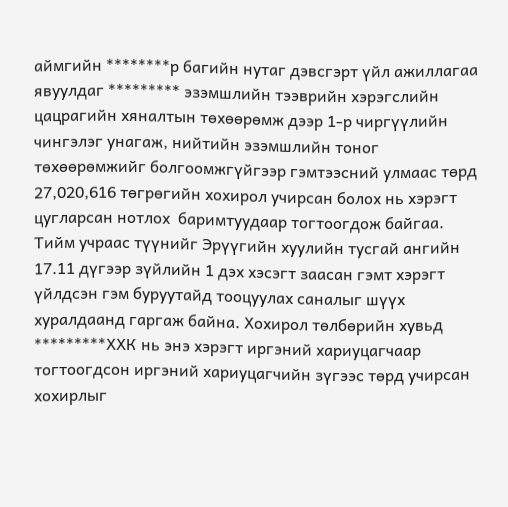аймгийн ********р багийн нутаг дэвсгэрт үйл ажиллагаа явуулдаг ********* эзэмшлийн тээврийн хэрэгслийн цацрагийн хяналтын төхөөрөмж дээр 1-р чиргүүлийн чингэлэг унагаж, нийтийн эзэмшлийн тоног төхөөрөмжийг болгоомжгүйгээр гэмтээсний улмаас төрд 27,020,616 төгрөгийн хохирол учирсан болох нь хэрэгт цугларсан нотлох  баримтуудаар тогтоогдож байгаа. Тийм учраас түүнийг Эрүүгийн хуулийн тусгай ангийн 17.11 дүгээр зүйлийн 1 дэх хэсэгт заасан гэмт хэрэгт үйлдсэн гэм буруутайд тооцуулах саналыг шүүх хуралдаанд гаргаж байна. Хохирол төлбөрийн хувьд *********ХХК нь энэ хэрэгт иргэний хариуцагчаар тогтоогдсон иргэний хариуцагчийн зүгээс төрд учирсан хохирлыг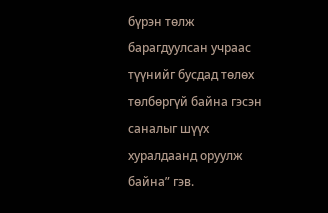бүрэн төлж барагдуулсан учраас түүнийг бусдад төлөх төлбөргүй байна гэсэн саналыг шүүх хуралдаанд оруулж байна” гэв.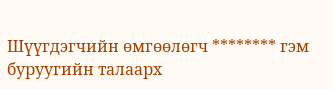Шүүгдэгчийн өмгөөлөгч ******** гэм буруугийн талаарх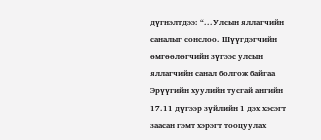дүгнэлтдээ: “...Улсын яллагчийн саналыг сонслоо. Шүүгдэгчийн өмгөөлөгчийн зүгээс улсын яллагчийн санал болгож байгаа Эрүүгийн хуулийн тусгай ангийн 17.11 дүгээр зүйлийн 1 дэх хэсэгт заасан гэмт хэрэгт тооцуулах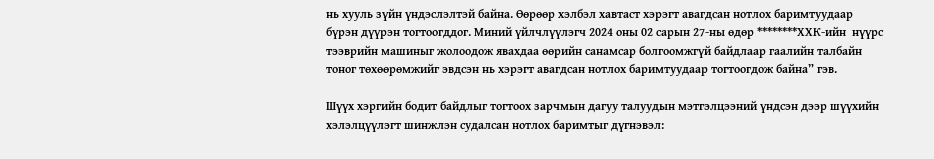нь хууль зүйн үндэслэлтэй байна. Өөрөөр хэлбэл хавтаст хэрэгт авагдсан нотлох баримтуудаар бүрэн дүүрэн тогтоогддог. Миний үйлчлүүлэгч 2024 оны 02 сарын 27-ны өдөр ********ХХК-ийн  нүүрс тээврийн машиныг жолоодож явахдаа өөрийн санамсар болгоомжгүй байдлаар гаалийн талбайн тоног төхөөрөмжийг эвдсэн нь хэрэгт авагдсан нотлох баримтуудаар тогтоогдож байна” гэв.

Шүүх хэргийн бодит байдлыг тогтоох зарчмын дагуу талуудын мэтгэлцээний үндсэн дээр шүүхийн хэлэлцүүлэгт шинжлэн судалсан нотлох баримтыг дүгнэвэл: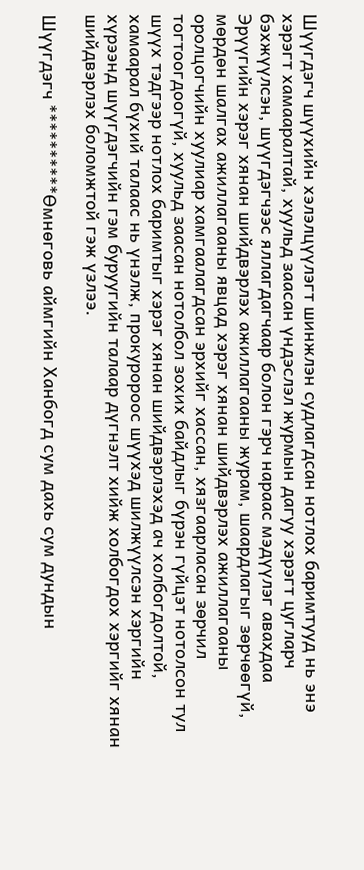Шүүгдэгч шүүхийн хэлэлцүүлэгт шинжлэн судлагдсан нотлох баримтууд нь энэ хэрэгт хамааралтай, хуульд заасан үндэслэл журмын дагуу хэрэгт цугларч бэхжүүлсэн, шүүгдэгчээс яллагдагчаар болон гэрч нараас мэдүүлэг авахдаа Эрүүгийн хэрэг хянан шийдвэрлэх ажиллагааны журам, шаардлагыг зөрчөөгүй, мөрдөн шалгах ажиллагааны явцад хэрэг хянан шийдвэрлэх ажиллагааны оролцогчийн хуулиар хамгаалагдсан эрхийг хассан, хязгаарласан зөрчил тогтоогдоогүй, хуульд заасан нотолбол зохих байдлыг бүрэн гүйцэт нотолсон тул шүүх тэдгээр нотлох баримтыг хэрэг хянан шийдвэрлэхэд ач холбогдолтой, хамаарал бүхий талаас нь үнэлж, прокуророос шүүхэд шилжүүлсэн хэргийн хүрээнд шүүгдэгчийн гэм буруугийн талаар дүгнэлт хийж холбогдох хэргийг хянан шийдвэрлэх боломжтой гэж үзлээ.

Шүүгдэгч **********Өмнөговь аймгийн Ханбогд сум дахь сум дундын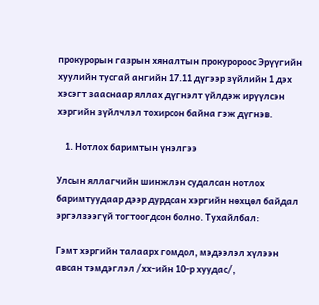прокурорын газрын хяналтын прокуророос Эрүүгийн хуулийн тусгай ангийн 17.11 дүгээр зүйлийн 1 дэх хэсэгт зааснаар яллах дүгнэлт үйлдэж ирүүлсэн хэргийн зүйлчлэл тохирсон байна гэж дүгнэв.

    1. Нотлох баримтын үнэлгээ

Улсын яллагчийн шинжлэн судалсан нотлох баримтуудаар дээр дурдсан хэргийн нөхцөл байдал эргэлзээгүй тогтоогдсон болно. Тухайлбал:

Гэмт хэргийн талаарх гомдол, мэдээлэл хүлээн авсан тэмдэглэл /хх-ийн 10-р хуудас/,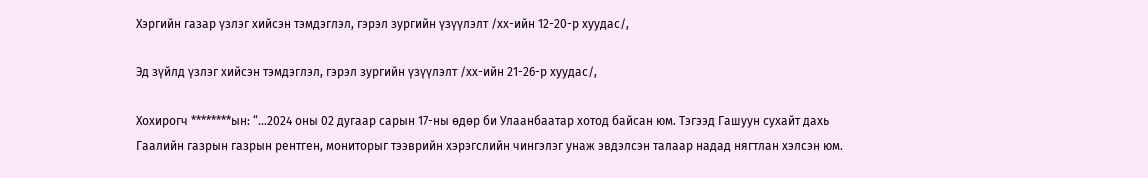Хэргийн газар үзлэг хийсэн тэмдэглэл, гэрэл зургийн үзүүлэлт /хх-ийн 12-20-р хуудас/,

Эд зүйлд үзлэг хийсэн тэмдэглэл, гэрэл зургийн үзүүлэлт /хх-ийн 21-26-р хуудас/,

Хохирогч ********ын: “...2024 оны 02 дугаар сарын 17-ны өдөр би Улаанбаатар хотод байсан юм. Тэгээд Гашуун сухайт дахь Гаалийн газрын газрын рентген, мониторыг тээврийн хэрэгслийн чингэлэг унаж эвдэлсэн талаар надад нягтлан хэлсэн юм.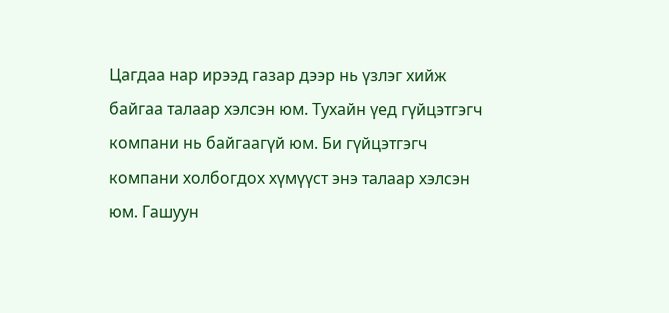Цагдаа нар ирээд газар дээр нь үзлэг хийж байгаа талаар хэлсэн юм. Тухайн үед гүйцэтгэгч компани нь байгаагүй юм. Би гүйцэтгэгч компани холбогдох хүмүүст энэ талаар хэлсэн юм. Гашуун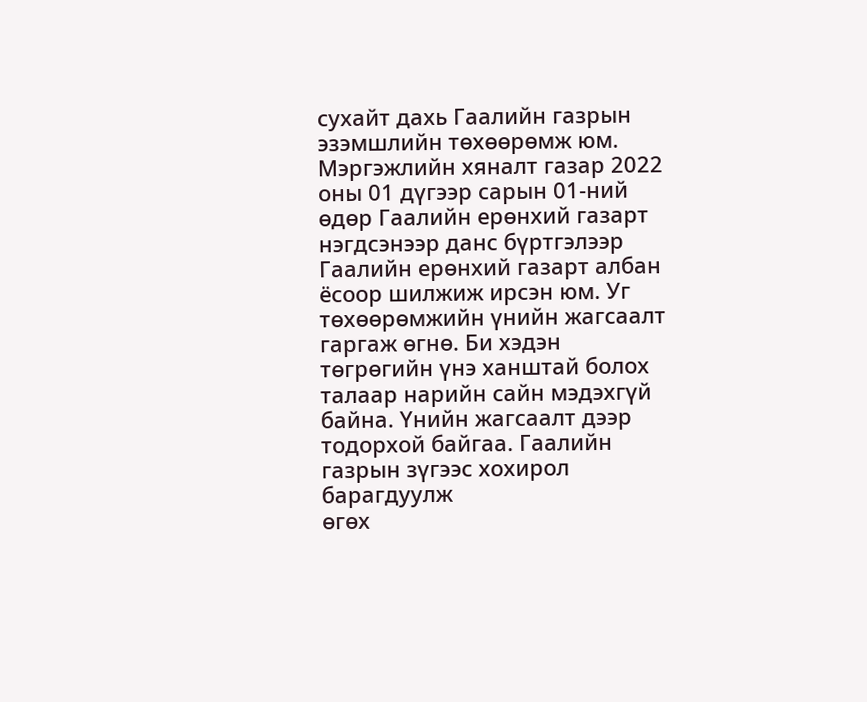сухайт дахь Гаалийн газрын эзэмшлийн төхөөрөмж юм. Мэргэжлийн хяналт газар 2022 оны 01 дүгээр сарын 01-ний өдөр Гаалийн ерөнхий газарт нэгдсэнээр данс бүртгэлээр Гаалийн ерөнхий газарт албан ёсоор шилжиж ирсэн юм. Уг төхөөрөмжийн үнийн жагсаалт гаргаж өгнө. Би хэдэн төгрөгийн үнэ ханштай болох талаар нарийн сайн мэдэхгүй байна. Үнийн жагсаалт дээр тодорхой байгаа. Гаалийн газрын зүгээс хохирол барагдуулж
өгөх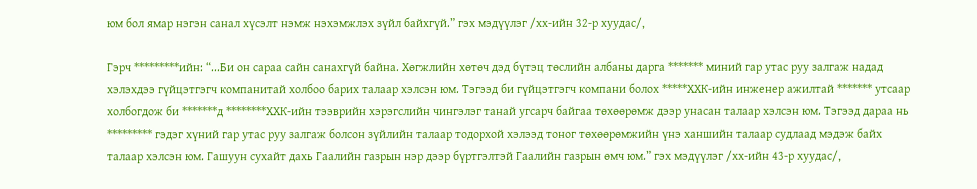юм бол ямар нэгэн санал хүсэлт нэмж нэхэмжлэх зүйл байхгүй.” гэх мэдүүлэг /хх-ийн 32-р хуудас/,

Гэрч *********ийн: “...Би он сараа сайн санахгүй байна. Хөгжлийн хөтөч дэд бүтэц төслийн албаны дарга ******* миний гар утас руу залгаж надад хэлэхдээ гүйцэтгэгч компанитай холбоо барих талаар хэлсэн юм. Тэгээд би гүйцэтгэгч компани болох *****ХХК-ийн инженер ажилтай ******* утсаар холбогдож би *******д ********ХХК-ийн тээврийн хэрэгслийн чингэлэг танай угсарч байгаа төхөөрөмж дээр унасан талаар хэлсэн юм. Тэгээд дараа нь ********* гэдэг хүний гар утас руу залгаж болсон зүйлийн талаар тодорхой хэлээд тоног төхөөрөмжийн үнэ ханшийн талаар судлаад мэдэж байх талаар хэлсэн юм. Гашуун сухайт дахь Гаалийн газрын нэр дээр бүртгэлтэй Гаалийн газрын өмч юм.” гэх мэдүүлэг /хх-ийн 43-р хуудас/,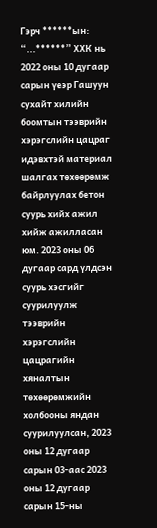Гэрч ******ын: “...******” ХХК нь 2022 оны 10 дугаар сарын үеэр Гашуун сухайт хилийн боомтын тээврийн хэрэгслийн цацраг идэвхтэй материал шалгах төхөөрөмж байрлуулах бетон суурь хийх ажил хийж ажилласан юм. 2023 оны 06 дугаар сард үлдсэн суурь хэсгийг суурилуулж тээврийн хэрэгслийн цацрагийн хяналтын төхөөрөмжийн холбооны яндан суурилуулсан, 2023 оны 12 дугаар сарын 03-аас 2023 оны 12 дугаар сарын 15-ны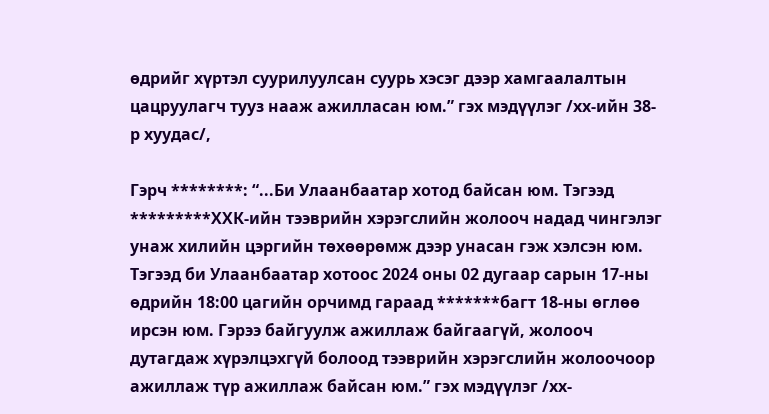өдрийг хүртэл суурилуулсан суурь хэсэг дээр хамгаалалтын цацруулагч тууз нааж ажилласан юм.” гэх мэдүүлэг /хх-ийн 38-р хуудас/,

Гэрч ********: “...Би Улаанбаатар хотод байсан юм. Тэгээд *********ХХК-ийн тээврийн хэрэгслийн жолооч надад чингэлэг унаж хилийн цэргийн төхөөрөмж дээр унасан гэж хэлсэн юм. Тэгээд би Улаанбаатар хотоос 2024 оны 02 дугаар сарын 17-ны өдрийн 18:00 цагийн орчимд гараад *******багт 18-ны өглөө ирсэн юм. Гэрээ байгуулж ажиллаж байгаагүй, жолооч дутагдаж хүрэлцэхгүй болоод тээврийн хэрэгслийн жолоочоор ажиллаж түр ажиллаж байсан юм.” гэх мэдүүлэг /хх-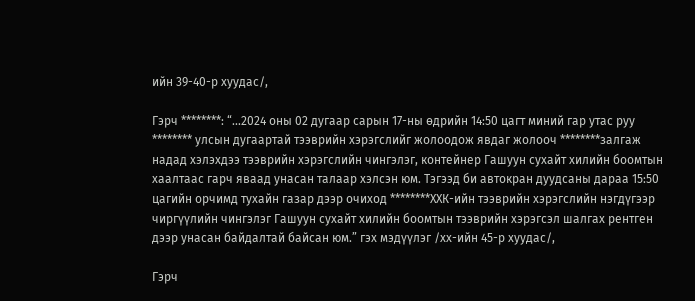ийн 39-40-р хуудас/,

Гэрч ********: “...2024 оны 02 дугаар сарын 17-ны өдрийн 14:50 цагт миний гар утас руу ******** улсын дугаартай тээврийн хэрэгслийг жолоодож явдаг жолооч ********залгаж надад хэлэхдээ тээврийн хэрэгслийн чингэлэг, контейнер Гашуун сухайт хилийн боомтын хаалтаас гарч яваад унасан талаар хэлсэн юм. Тэгээд би автокран дуудсаны дараа 15:50 цагийн орчимд тухайн газар дээр очиход ********ХХК-ийн тээврийн хэрэгслийн нэгдүгээр чиргүүлийн чингэлэг Гашуун сухайт хилийн боомтын тээврийн хэрэгсэл шалгах рентген дээр унасан байдалтай байсан юм.” гэх мэдүүлэг /хх-ийн 45-р хуудас/,

Гэрч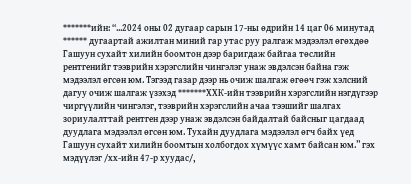*******ийн: “...2024 оны 02 дугаар сарын 17-ны өдрийн 14 цаг 06 минутад ****** дугаартай ажилтан миний гар утас руу pалгаж мэдээлэл өгөхдөө Гашуун сухайт хилийн боомтон дээр баригдаж байгаа төслийн рентгенийг тээврийн хэрэгслийн чингэлэг унаж эвдэлсэн байна гэж мэдээлэл өгсөн юм. Тэгээд газар дээр нь очиж шалгаж өгөөч гэж хэлсний дагуу очиж шалгаж үзэхэд *******ХХК-ийн тээврийн хэрэгслийн нэгдүгээр чиргүүлийн чингэлэг, тээврийн хэрэгслийн ачаа тээшийг шалгах зориулалттай рентген дээр унаж эвдэлсэн байдалтай байсныг цагдаад дуудлага мэдээлэл өгсөн юм. Тухайн дуудлага мэдээлэл өгч байх үед Гашуун сухайт хилийн боомтын холбогдох хүмүүс хамт байсан юм.” гэх мэдүүлэг /хх-ийн 47-р хуудас/,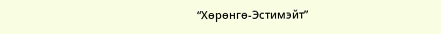“Хөрөнгө-Эстимэйт”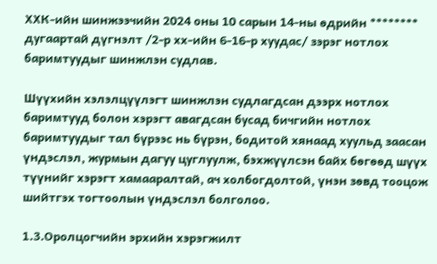ХХК-ийн шинжээчийн 2024 оны 10 сарын 14-ны өдрийн ******** дугаартай дүгнэлт /2-р хх-ийн 6-16-р хуудас/ зэрэг нотлох баримтуудыг шинжлэн судлав.

Шүүхийн хэлэлцүүлэгт шинжлэн судлагдсан дээрх нотлох баримтууд болон хэрэгт авагдсан бусад бичгийн нотлох баримтуудыг тал бүрээс нь бүрэн, бодитой хянаад хуульд заасан үндэслэл, журмын дагуу цуглуулж, бэхжүүлсэн байх бөгөөд шүүх түүнийг хэрэгт хамааралтай, ач холбогдолтой, үнэн зөвд тооцож шийтгэх тогтоолын үндэслэл болголоо.

1.3.Оролцогчийн эрхийн хэрэгжилт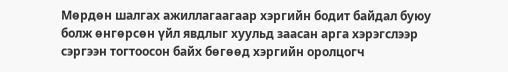Мөрдөн шалгах ажиллагаагаар хэргийн бодит байдал буюу болж өнгөрсөн үйл явдлыг хуульд заасан арга хэрэгслээр сэргээн тогтоосон байх бөгөөд хэргийн оролцогч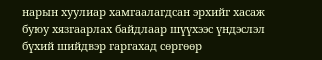нарын хуулиар хамгаалагдсан эрхийг хасаж буюу хязгаарлах байдлаар шүүхээс үндэслэл бүхий шийдвэр гаргахад сөргөөр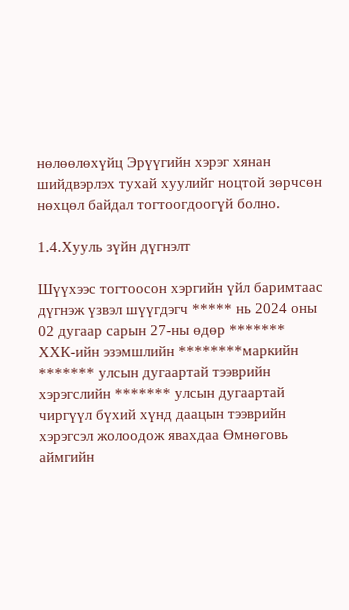нөлөөлөхүйц Эрүүгийн хэрэг хянан шийдвэрлэх тухай хуулийг ноцтой зөрчсөн нөхцөл байдал тогтоогдоогүй болно.

1.4.Хууль зүйн дүгнэлт

Шүүхээс тогтоосон хэргийн үйл баримтаас дүгнэж үзвэл шүүгдэгч ***** нь 2024 оны 02 дугаар сарын 27-ны өдөр ******* ХХК-ийн эзэмшлийн ********маркийн ******* улсын дугаартай тээврийн хэрэгслийн ******* улсын дугаартай чиргүүл бүхий хүнд даацын тээврийн хэрэгсэл жолоодож явахдаа Өмнөговь аймгийн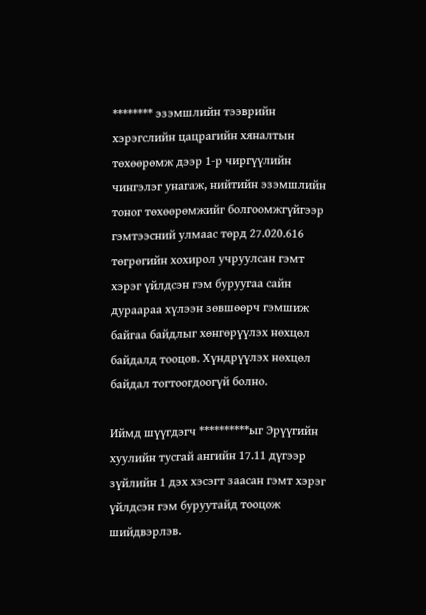******** эзэмшлийн тээврийн хэрэгслийн цацрагийн хяналтын төхөөрөмж дээр 1-р чиргүүлийн чингэлэг унагаж, нийтийн эзэмшлийн тоног төхөөрөмжийг болгоомжгүйгээр гэмтээсний улмаас төрд 27.020.616 төгрөгийн хохирол учруулсан гэмт хэрэг үйлдсэн гэм буруугаа сайн дураараа хүлээн зөвшөөрч гэмшиж байгаа байдлыг хөнгөрүүлэх нөхцөл байдалд тооцов. Хүндрүүлэх нөхцөл байдал тогтоогдоогүй болно.

Иймд шүүгдэгч **********ыг Эрүүгийн хуулийн тусгай ангийн 17.11 дүгээр зүйлийн 1 дэх хэсэгт заасан гэмт хэрэг үйлдсэн гэм буруутайд тооцож шийдвэрлэв.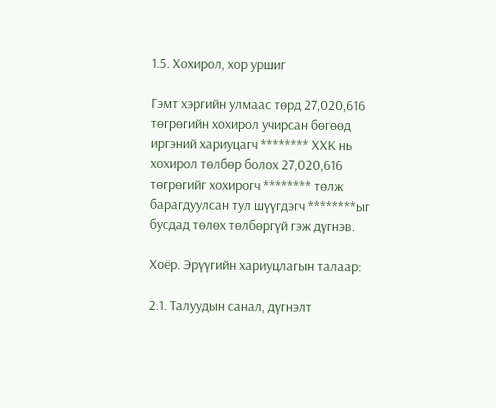1.5. Хохирол, хор уршиг

Гэмт хэргийн улмаас төрд 27,020,616 төгрөгийн хохирол учирсан бөгөөд иргэний хариуцагч ******** ХХК нь хохирол төлбөр болох 27,020,616 төгрөгийг хохирогч ******** төлж барагдуулсан тул шүүгдэгч ********ыг бусдад төлөх төлбөргүй гэж дүгнэв.

Хоёр. Эрүүгийн хариуцлагын талаар:

2.1. Талуудын санал, дүгнэлт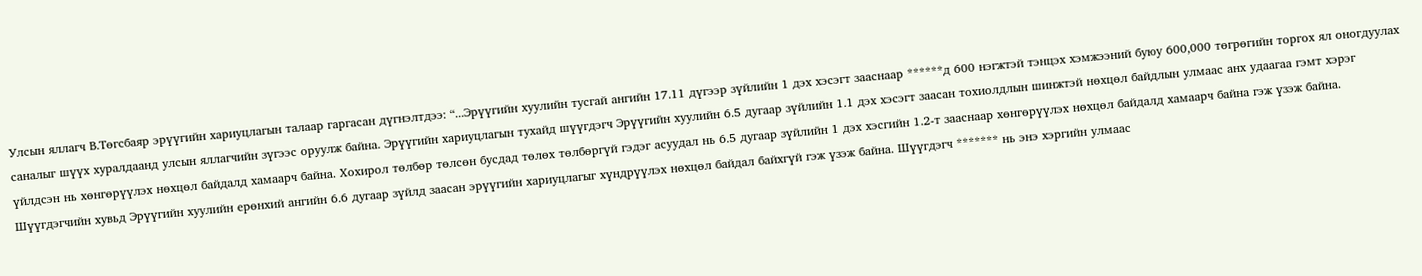Улсын яллагч В.Төгсбаяр эрүүгийн хариуцлагын талаар гаргасан дүгнэлтдээ: “...Эрүүгийн хуулийн тусгай ангийн 17.11 дүгээр зүйлийн 1 дэх хэсэгт зааснаар ******д 600 нэгжтэй тэнцэх хэмжээний буюу 600,000 төгрөгийн торгох ял оногдуулах саналыг шүүх хуралдаанд улсын яллагчийн зүгээс оруулж байна. Эрүүгийн хариуцлагын тухайд шүүгдэгч Эрүүгийн хуулийн 6.5 дугаар зүйлийн 1.1 дэх хэсэгт заасан тохиолдлын шинжтэй нөхцөл байдлын улмаас анх удаагаа гэмт хэрэг үйлдсэн нь хөнгөрүүлэх нөхцөл байдалд хамаарч байна. Хохирол төлбөр төлсөн бусдад төлөх төлбөргүй гэдэг асуудал нь 6.5 дугаар зүйлийн 1 дэх хэсгийн 1.2-т зааснаар хөнгөрүүлэх нөхцөл байдалд хамаарч байна гэж үзэж байна. Шүүгдэгчийн хувьд Эрүүгийн хуулийн ерөнхий ангийн 6.6 дугаар зүйлд заасан эрүүгийн хариуцлагыг хүндрүүлэх нөхцөл байдал байхгүй гэж үзэж байна. Шүүгдэгч ******* нь энэ хэргийн улмаас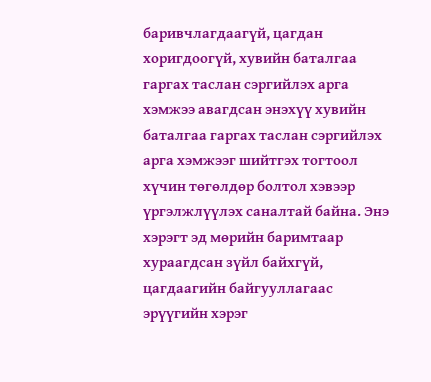баривчлагдаагүй, цагдан хоригдоогүй, хувийн баталгаа гаргах таслан сэргийлэх арга хэмжээ авагдсан энэхүү хувийн баталгаа гаргах таслан сэргийлэх арга хэмжээг шийтгэх тогтоол хүчин төгөлдөр болтол хэвээр үргэлжлүүлэх саналтай байна. Энэ хэрэгт эд мөрийн баримтаар хураагдсан зүйл байхгүй, цагдаагийн байгууллагаас эрүүгийн хэрэг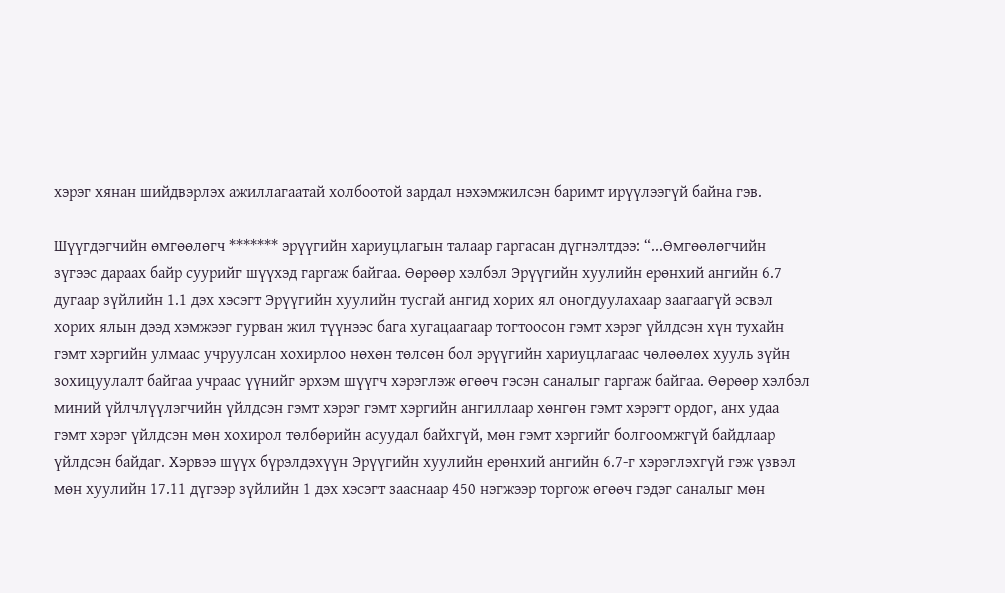хэрэг хянан шийдвэрлэх ажиллагаатай холбоотой зардал нэхэмжилсэн баримт ирүүлээгүй байна гэв.

Шүүгдэгчийн өмгөөлөгч ******* эрүүгийн хариуцлагын талаар гаргасан дүгнэлтдээ: “...Өмгөөлөгчийн зүгээс дараах байр суурийг шүүхэд гаргаж байгаа. Өөрөөр хэлбэл Эрүүгийн хуулийн ерөнхий ангийн 6.7 дугаар зүйлийн 1.1 дэх хэсэгт Эрүүгийн хуулийн тусгай ангид хорих ял оногдуулахаар заагаагүй эсвэл хорих ялын дээд хэмжээг гурван жил түүнээс бага хугацаагаар тогтоосон гэмт хэрэг үйлдсэн хүн тухайн гэмт хэргийн улмаас учруулсан хохирлоо нөхөн төлсөн бол эрүүгийн хариуцлагаас чөлөөлөх хууль зүйн зохицуулалт байгаа учраас үүнийг эрхэм шүүгч хэрэглэж өгөөч гэсэн саналыг гаргаж байгаа. Өөрөөр хэлбэл миний үйлчлүүлэгчийн үйлдсэн гэмт хэрэг гэмт хэргийн ангиллаар хөнгөн гэмт хэрэгт ордог, анх удаа гэмт хэрэг үйлдсэн мөн хохирол төлбөрийн асуудал байхгүй, мөн гэмт хэргийг болгоомжгүй байдлаар үйлдсэн байдаг. Хэрвээ шүүх бүрэлдэхүүн Эрүүгийн хуулийн ерөнхий ангийн 6.7-г хэрэглэхгүй гэж үзвэл мөн хуулийн 17.11 дүгээр зүйлийн 1 дэх хэсэгт зааснаар 450 нэгжээр торгож өгөөч гэдэг саналыг мөн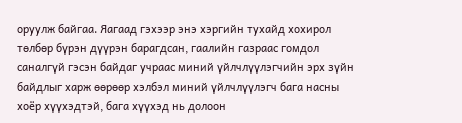оруулж байгаа. Яагаад гэхээр энэ хэргийн тухайд хохирол төлбөр бүрэн дүүрэн барагдсан, гаалийн газраас гомдол саналгүй гэсэн байдаг учраас миний үйлчлүүлэгчийн эрх зүйн байдлыг харж өөрөөр хэлбэл миний үйлчлүүлэгч бага насны хоёр хүүхэдтэй, бага хүүхэд нь долоон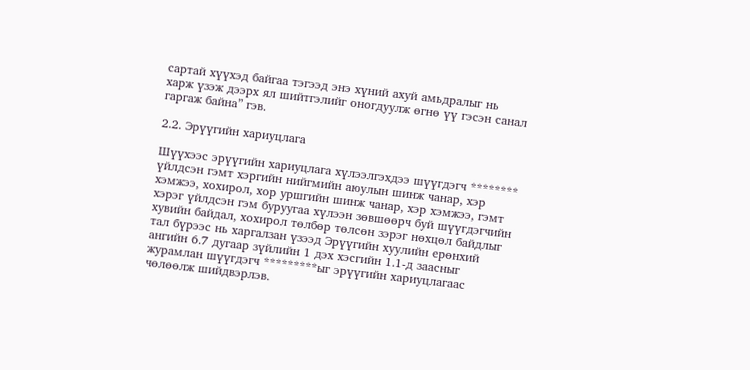сартай хүүхэд байгаа тэгээд энэ хүний ахуй амьдралыг нь харж үзэж дээрх ял шийтгэлийг оногдуулж өгнө үү гэсэн санал гаргаж байна” гэв.

2.2. Эрүүгийн хариуцлага

Шүүхээс эрүүгийн хариуцлага хүлээлгэхдээ шүүгдэгч ******** үйлдсэн гэмт хэргийн нийгмийн аюулын шинж чанар, хэр хэмжээ, хохирол, хор уршгийн шинж чанар, хэр хэмжээ, гэмт хэрэг үйлдсэн гэм буруугаа хүлээн зөвшөөрч буй шүүгдэгчийн хувийн байдал, хохирол төлбөр төлсөн зэрэг нөхцөл байдлыг тал бүрээс нь харгалзан үзээд Эрүүгийн хуулийн ерөнхий ангийн 6.7 дугаар зүйлийн 1 дэх хэсгийн 1.1-д заасныг журамлан шүүгдэгч *********ыг эрүүгийн хариуцлагаас чөлөөлж шийдвэрлэв.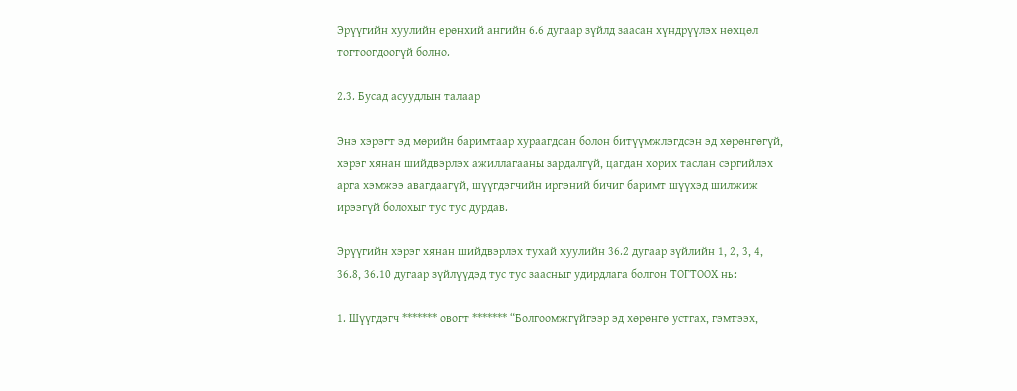Эрүүгийн хуулийн ерөнхий ангийн 6.6 дугаар зүйлд заасан хүндрүүлэх нөхцөл тогтоогдоогүй болно.

2.3. Бусад асуудлын талаар

Энэ хэрэгт эд мөрийн баримтаар хураагдсан болон битүүмжлэгдсэн эд хөрөнгөгүй, хэрэг хянан шийдвэрлэх ажиллагааны зардалгүй, цагдан хорих таслан сэргийлэх арга хэмжээ авагдаагүй, шүүгдэгчийн иргэний бичиг баримт шүүхэд шилжиж ирээгүй болохыг тус тус дурдав.

Эрүүгийн хэрэг хянан шийдвэрлэх тухай хуулийн 36.2 дугаар зүйлийн 1, 2, 3, 4, 36.8, 36.10 дугаар зүйлүүдэд тус тус заасныг удирдлага болгон ТОГТООХ нь:

1. Шүүгдэгч ******* овогт ******* “Болгоомжгүйгээр эд хөрөнгө устгах, гэмтээх,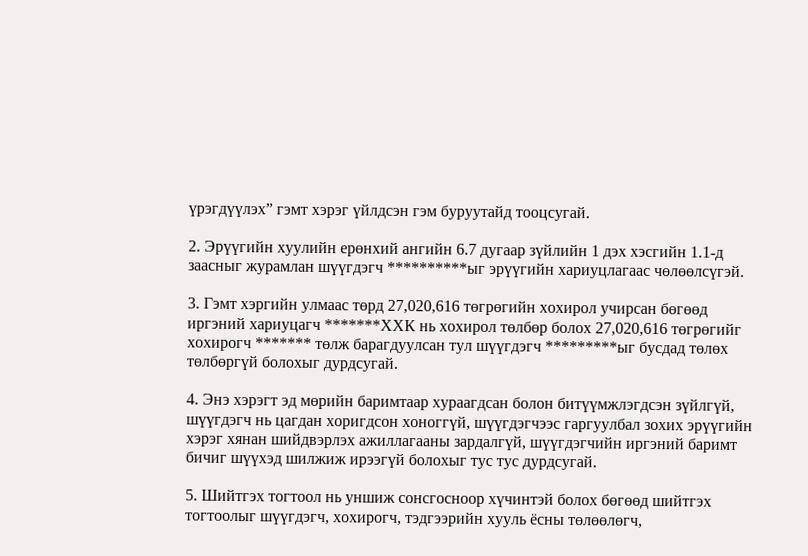үрэгдүүлэх” гэмт хэрэг үйлдсэн гэм буруутайд тооцсугай.

2. Эрүүгийн хуулийн ерөнхий ангийн 6.7 дугаар зүйлийн 1 дэх хэсгийн 1.1-д заасныг журамлан шүүгдэгч **********ыг эрүүгийн хариуцлагаас чөлөөлсүгэй.

3. Гэмт хэргийн улмаас төрд 27,020,616 төгрөгийн хохирол учирсан бөгөөд иргэний хариуцагч *******ХХК нь хохирол төлбөр болох 27,020,616 төгрөгийг хохирогч ******* төлж барагдуулсан тул шүүгдэгч *********ыг бусдад төлөх төлбөргүй болохыг дурдсугай.

4. Энэ хэрэгт эд мөрийн баримтаар хураагдсан болон битүүмжлэгдсэн зүйлгүй, шүүгдэгч нь цагдан хоригдсон хоноггүй, шүүгдэгчээс гаргуулбал зохих эрүүгийн хэрэг хянан шийдвэрлэх ажиллагааны зардалгүй, шүүгдэгчийн иргэний баримт бичиг шүүхэд шилжиж ирээгүй болохыг тус тус дурдсугай.

5. Шийтгэх тогтоол нь уншиж сонсгосноор хүчинтэй болох бөгөөд шийтгэх тогтоолыг шүүгдэгч, хохирогч, тэдгээрийн хууль ёсны төлөөлөгч,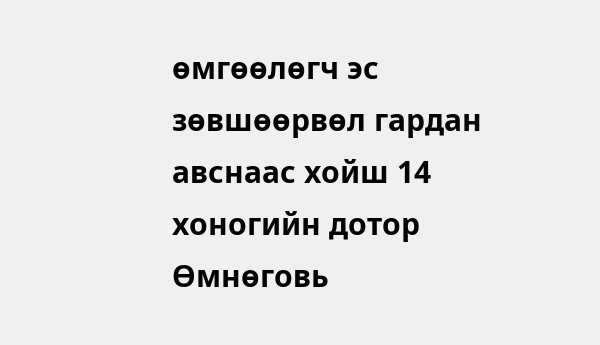өмгөөлөгч эс зөвшөөрвөл гардан авснаас хойш 14 хоногийн дотор Өмнөговь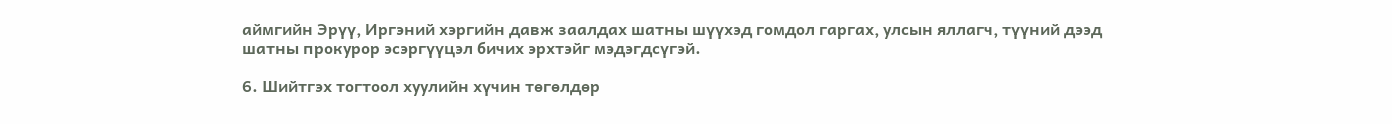аймгийн Эрүү, Иргэний хэргийн давж заалдах шатны шүүхэд гомдол гаргах, улсын яллагч, түүний дээд шатны прокурор эсэргүүцэл бичих эрхтэйг мэдэгдсүгэй.

6. Шийтгэх тогтоол хуулийн хүчин төгөлдөр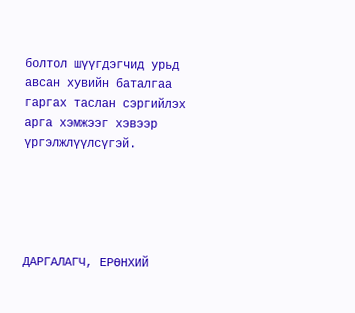болтол шүүгдэгчид урьд авсан хувийн баталгаа гаргах таслан сэргийлэх арга хэмжээг хэвээр үргэлжлүүлсүгэй.





ДАРГАЛАГЧ, ЕРӨНХИЙ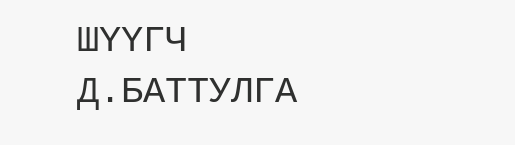ШҮҮГЧ                                    Д.БАТТУЛГА